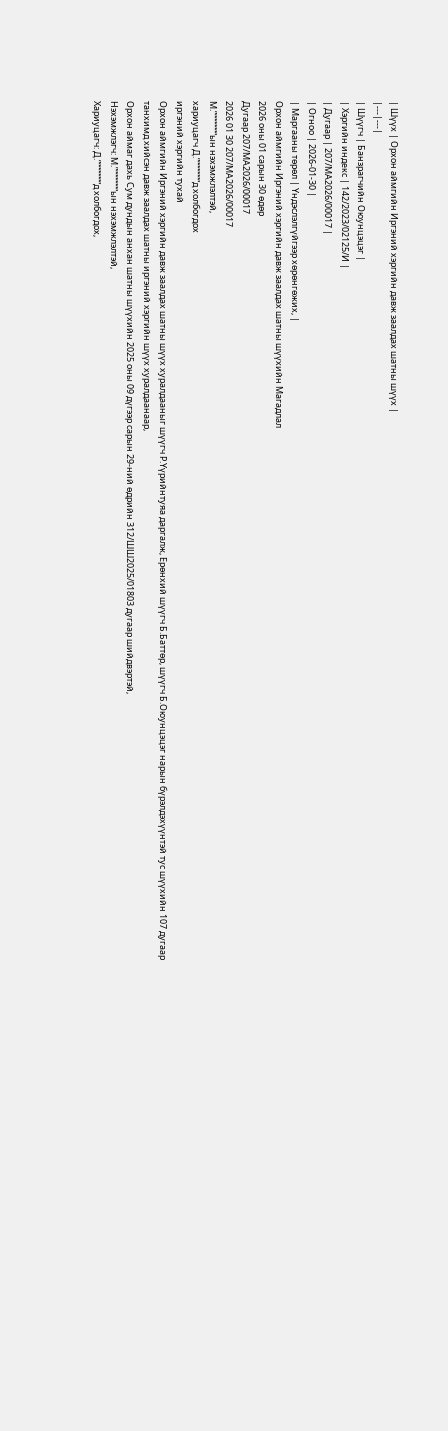| Шүүх | Орхон аймгийн Иргэний хэргийн давж заалдах шатны шүүх |
|---|---|
| Шүүгч | Банзрагчийн Оюунцэцэг |
| Хэргийн индекс | 142/2023/02125/И |
| Дугаар | 207/МА2026/00017 |
| Огноо | 2026-01-30 |
| Маргааны төрөл | Үндэслэлгүйгээр хөрөнгөжих, |
Орхон аймгийн Иргэний хэргийн давж заалдах шатны шүүхийн Магадлал
2026 оны 01 сарын 30 өдөр
Дугаар 207/МА2026/00017
2026 01 30 207/МА2026/00017
М.”“““““““ын нэхэмжлэлтэй,
хариуцагч Д.”“““““““д холбогдох
иргэний хэргийн тухай
Орхон аймгийн Иргэний хэргийн давж заалдах шатны шүүх хуралдааныг шүүгч Р.Үүрийнтуяа даргалж, Ерөнхий шүүгч Б.Баттөр, шүүгч Б.Оюунцэцэг нарын бүрэлдэхүүнтэй тус шүүхийн 107 дугаар танхимд хийсэн давж заалдах шатны иргэний хэргийн шүүх хуралдаанаар,
Орхон аймаг дахь Сум дундын анхан шатны шүүхийн 2025 оны 09 дүгээр сарын 29-ний өдрийн 312/ШШ2025/01803 дугаар шийдвэртэй,
Нэхэмжлэгч: М.”“““““““ын нэхэмжлэлтэй,
Хариуцагч: Д.”“““““““д холбогдох,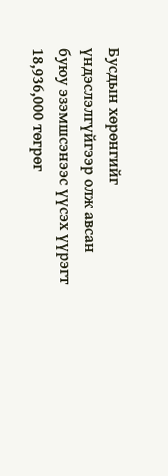Бусдын хөрөнгийг үндэслэлгүйгээр олж авсан буюу эзэмшсэнээс үүсэх үүрэгт 18,936,000 төгрөг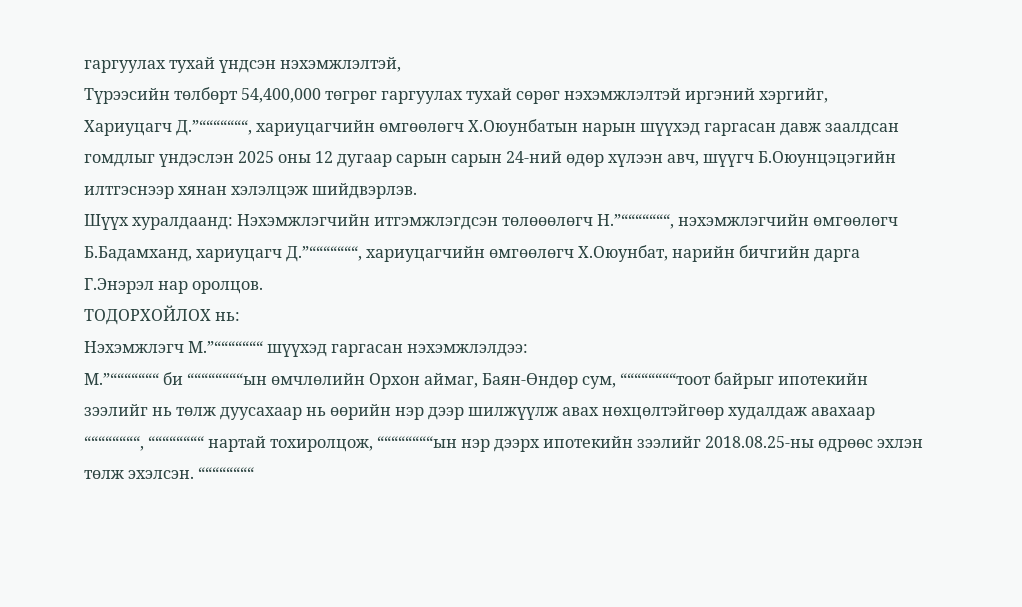гаргуулах тухай үндсэн нэхэмжлэлтэй,
Түрээсийн төлбөрт 54,400,000 төгрөг гаргуулах тухай сөрөг нэхэмжлэлтэй иргэний хэргийг,
Хариуцагч Д.”“““““““, хариуцагчийн өмгөөлөгч Х.Оюунбатын нарын шүүхэд гаргасан давж заалдсан гомдлыг үндэслэн 2025 оны 12 дугаар сарын сарын 24-ний өдөр хүлээн авч, шүүгч Б.Оюунцэцэгийн илтгэснээр хянан хэлэлцэж шийдвэрлэв.
Шүүх хуралдаанд: Нэхэмжлэгчийн итгэмжлэгдсэн төлөөөлөгч Н.”“““““““, нэхэмжлэгчийн өмгөөлөгч Б.Бадамханд, хариуцагч Д.”“““““““, хариуцагчийн өмгөөлөгч Х.Оюунбат, нарийн бичгийн дарга Г.Энэрэл нар оролцов.
ТОДОРХОЙЛОХ нь:
Нэхэмжлэгч М.”“““““““ шүүхэд гаргасан нэхэмжлэлдээ:
М.”“““““““ би ““““““““ын өмчлөлийн Орхон аймаг, Баян-Өндөр сум, ““““““““тоот байрыг ипотекийн зээлийг нь төлж дуусахаар нь өөрийн нэр дээр шилжүүлж авах нөхцөлтэйгөөр худалдаж авахаар ““““““““, ““““““““ нартай тохиролцож, ““““““““ын нэр дээрх ипотекийн зээлийг 2018.08.25-ны өдрөөс эхлэн төлж эхэлсэн. ““““““““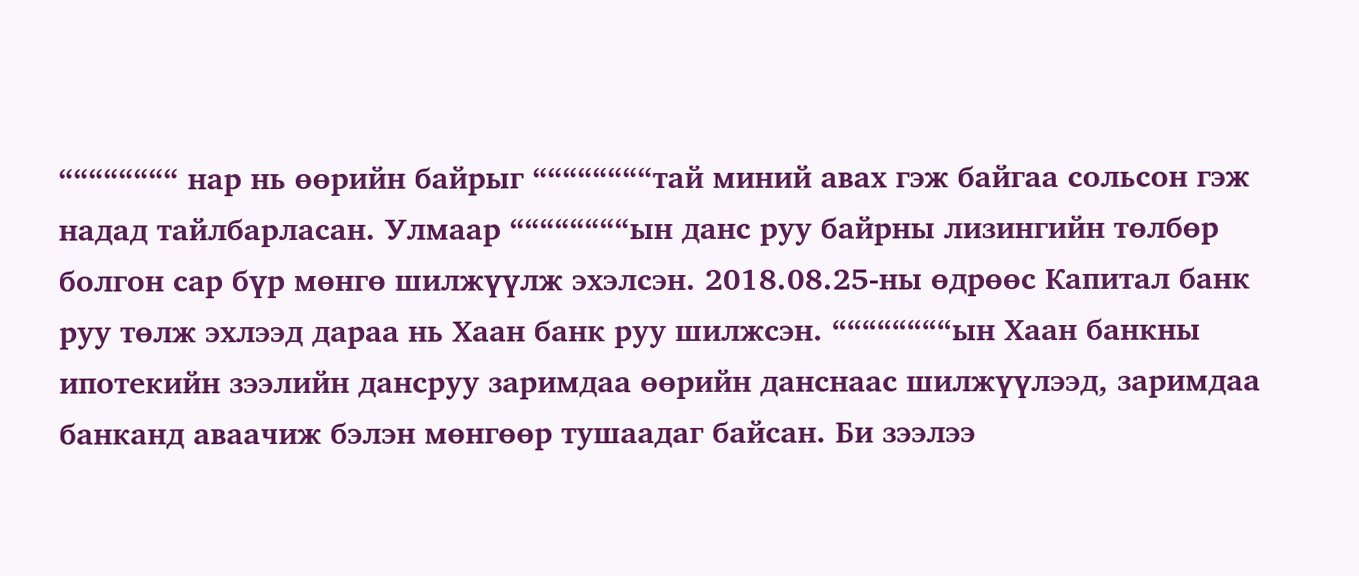““““““““ нар нь өөрийн байрыг ““““““““тай миний авах гэж байгаа сольсон гэж надад тайлбарласан. Улмаар ““““““““ын данс руу байрны лизингийн төлбөр болгон сар бүр мөнгө шилжүүлж эхэлсэн. 2018.08.25-ны өдрөөс Капитал банк руу төлж эхлээд дараа нь Хаан банк руу шилжсэн. ““““““““ын Хаан банкны ипотекийн зээлийн дансруу заримдаа өөрийн данснаас шилжүүлээд, заримдаа банканд аваачиж бэлэн мөнгөөр тушаадаг байсан. Би зээлээ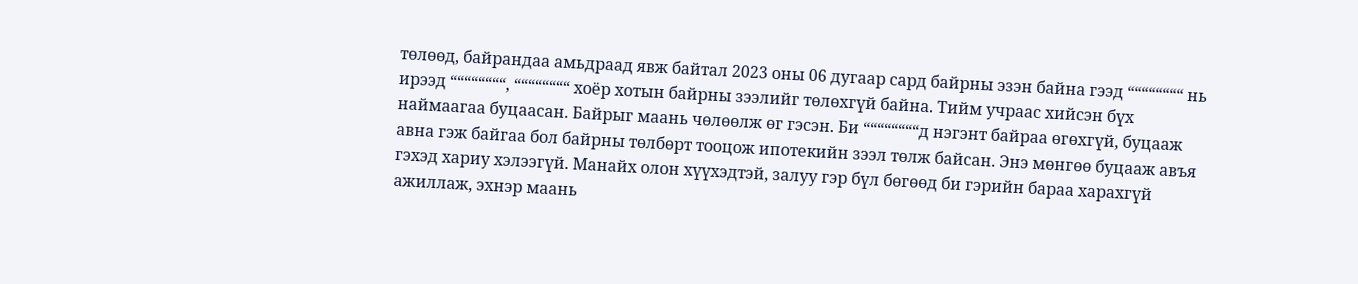төлөөд, байрандаа амьдраад явж байтал 2023 оны 06 дугаар сард байрны эзэн байна гээд ““““““““ нь ирээд ““““““““, ““““““““ хоёр хотын байрны зээлийг төлөхгүй байна. Тийм учраас хийсэн бүх наймаагаа буцаасан. Байрыг маань чөлөөлж өг гэсэн. Би ““““““““д нэгэнт байраа өгөхгүй, буцааж авна гэж байгаа бол байрны төлбөрт тооцож ипотекийн зээл төлж байсан. Энэ мөнгөө буцааж авъя гэхэд хариу хэлээгүй. Манайх олон хүүхэдтэй, залуу гэр бүл бөгөөд би гэрийн бараа харахгүй ажиллаж, эхнэр маань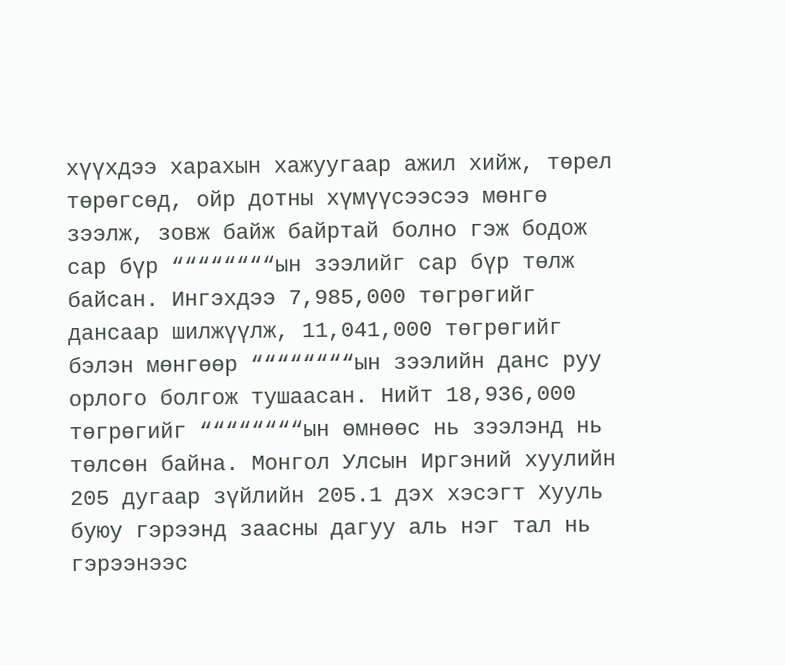хүүхдээ харахын хажуугаар ажил хийж, төрел төрөгсөд, ойр дотны хүмүүсээсээ мөнгө зээлж, зовж байж байртай болно гэж бодож сар бүр ““““““““ын зээлийг сар бүр төлж байсан. Ингэхдээ 7,985,000 төгрөгийг дансаар шилжүүлж, 11,041,000 төгрөгийг бэлэн мөнгөөр ““““““““ын зээлийн данс руу орлого болгож тушаасан. Нийт 18,936,000 төгрөгийг ““““““““ын өмнөөс нь зээлэнд нь төлсөн байна. Монгол Улсын Иргэний хуулийн 205 дугаар зүйлийн 205.1 дэх хэсэгт Хууль буюу гэрээнд заасны дагуу аль нэг тал нь гэрээнээс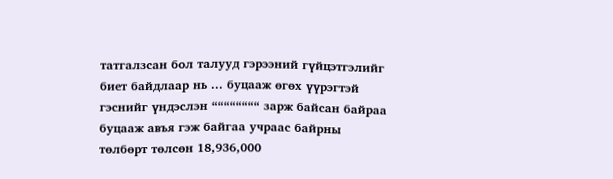татгалзсан бол талууд гэрээний гүйцэтгэлийг биет байдлаар нь ... буцааж өгөх үүрэгтэй гэснийг үндэслэн ““““““““ зарж байсан байраа буцааж авъя гэж байгаа учраас байрны төлбөрт төлсөн 18,936,000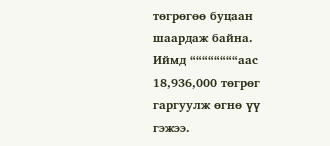төгрөгөө буцаан шаардаж байна. Иймд ““““““““аас 18,936,000 төгрөг гаргуулж өгнө үү гэжээ.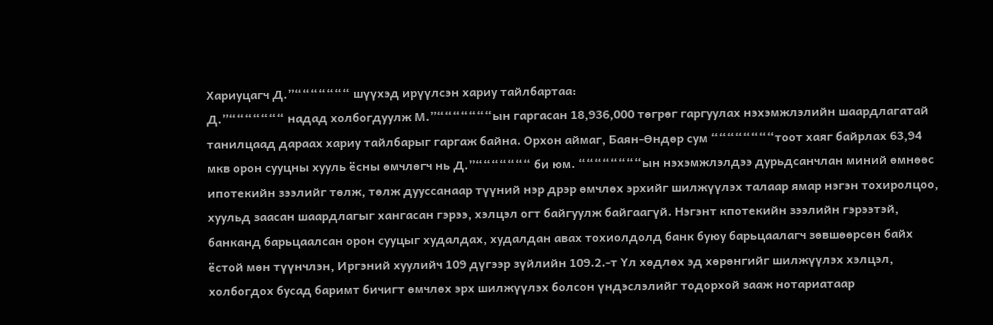Хариуцагч Д.”“““““““ шүүхэд ирүүлсэн хариу тайлбартаа:
Д.”“““““““ надад холбогдуулж М.”“““““““ын гаргасан 18,936,000 төгрөг гаргуулах нэхэмжлэлийн шаардлагатай танилцаад дараах хариу тайлбарыг гаргаж байна. Орхон аймаг, Баян-Өндөр сум ““““““““тоот хаяг байрлах 63,94 мкв орон сууцны хууль ёсны өмчлөгч нь Д.”“““““““ би юм. ““““““““ын нэхэмжлэлдээ дурьдсанчлан миний өмнөөс ипотекийн зээлийг төлж, төлж дууссанаар түүний нэр дрэр өмчлөх эрхийг шилжүүлэх талаар ямар нэгэн тохиролцоо, хуульд заасан шаардлагыг хангасан гэрээ, хэлцэл огт байгуулж байгаагүй. Нэгэнт кпотекийн зээлийн гэрээтэй, банканд барьцаалсан орон сууцыг худалдах, худалдан авах тохиолдолд банк буюу барьцаалагч зөвшөөрсөн байх ёстой мөн түүнчлэн, Иргэний хуулийч 109 дүгээр зүйлийн 109.2.-т Үл хөдлөх эд хөрөнгийг шилжүүлэх хэлцэл, холбогдох бусад баримт бичигт өмчлөх эрх шилжүүлэх болсон үндэслэлийг тодорхой зааж нотариатаар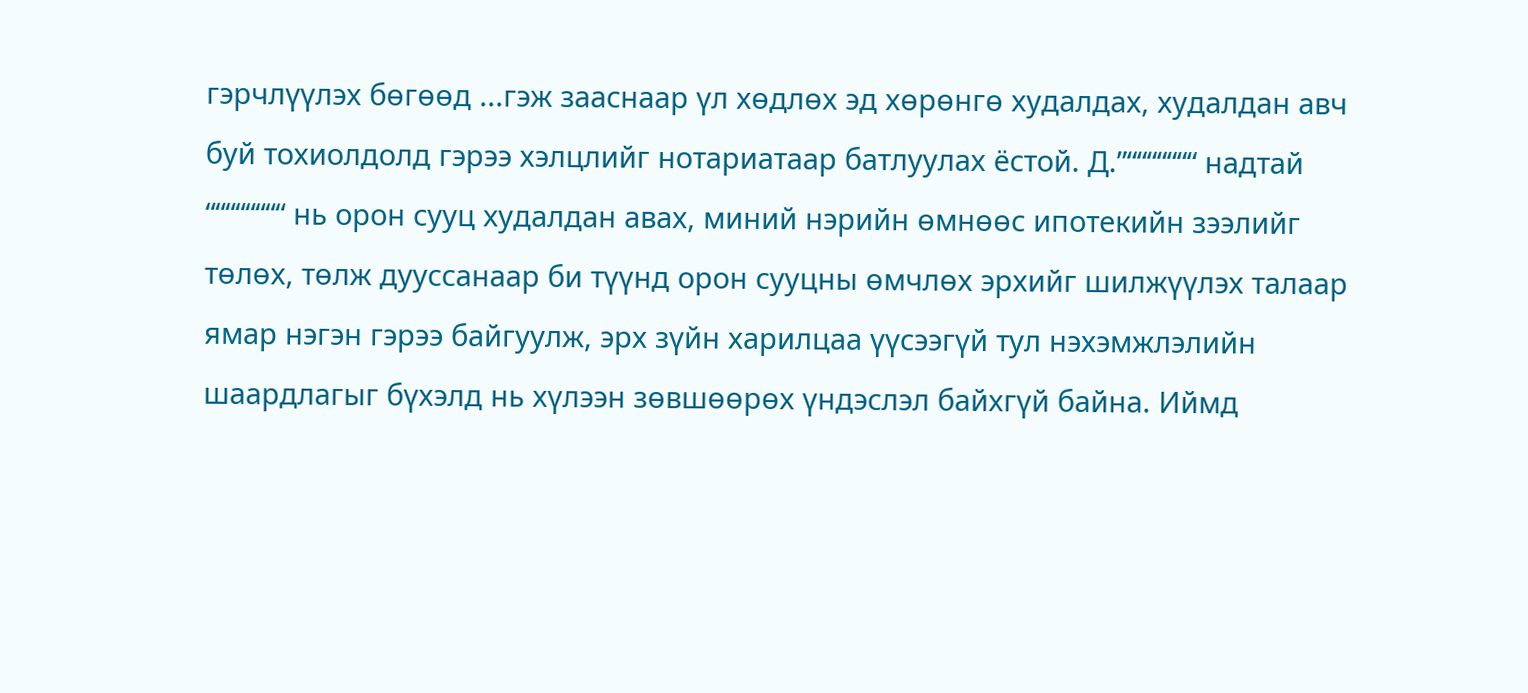гэрчлүүлэх бөгөөд ...гэж зааснаар үл хөдлөх эд хөрөнгө худалдах, худалдан авч буй тохиолдолд гэрээ хэлцлийг нотариатаар батлуулах ёстой. Д.”“““““““ надтай ““““““““ нь орон сууц худалдан авах, миний нэрийн өмнөөс ипотекийн зээлийг төлөх, төлж дууссанаар би түүнд орон сууцны өмчлөх эрхийг шилжүүлэх талаар ямар нэгэн гэрээ байгуулж, эрх зүйн харилцаа үүсээгүй тул нэхэмжлэлийн шаардлагыг бүхэлд нь хүлээн зөвшөөрөх үндэслэл байхгүй байна. Иймд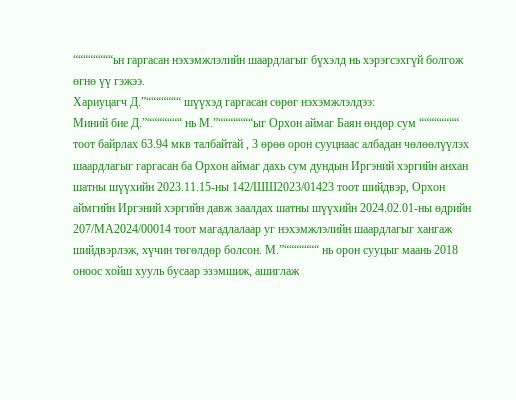““““““““ьн гаргасан нэхэмжлэлийн шаардлагыг бүхэлд нь хэрэгсэхгүй болгож өгнө үү гэжээ.
Хариуцагч Д.”“““““““ шүүхэд гаргасан сөрөг нэхэмжлэлдээ:
Миний бие Д.”“““““““ нь М.”“““““““ыг Орхон аймаг Баян өндөр сум ““““““““ тоот байрлах 63.94 мкв талбайтай , 3 өрөө орон сууцнаас албадан чөлөөлүүлэх шаардлагыг гаргасан ба Орхон аймаг дахь сум дундын Иргэний хэргийн анхан шатны шүүхийн 2023.11.15-ны 142/ШШ2023/01423 тоот шийдвэр, Орхон аймгийн Иргэний хэргийн давж заалдах шатны шүүхийн 2024.02.01-ны өдрийн 207/МА2024/00014 тоот магадлалаар уг нэхэмжлэлийн шаардлагыг хангаж шийдвэрлэж, хүчин төгөлдөр болсон. М.”“““““““ нь орон сууцыг маань 2018 оноос хойш хууль бусаар эзэмшиж, ашиглаж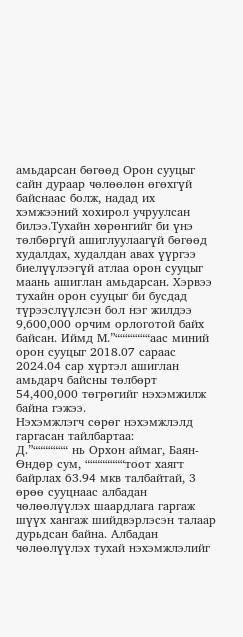амьдарсан бөгөөд Орон сууцыг сайн дураар чөлөөлөн өгөхгүй байснаас болж, надад их хэмжээний хохирол учруулсан билээ.Тухайн хөрөнгийг би үнэ төлбөргүй ашиглуулаагүй бөгөөд худалдах, худалдан авах үүргээ биелүүлээгүй атлаа орон сууцыг маань ашиглан амьдарсан. Хэрвээ тухайн орон сууцыг би бусдад түрээслүүлсэн бол нэг жилдээ 9,600,000 орчим орлоготой байх байсан. Иймд М.”“““““““аас миний орон сууцыг 2018.07 сараас 2024.04 сар хүртэл ашиглан амьдарч байсны төлбөрт 54,400,000 төгрөгийг нэхэмжилж байна гэжээ.
Нэхэмжлэгч сөрөг нэхэмжлэлд гаргасан тайлбартаа:
Д.”“““““““ нь Орхон аймаг, Баян-Өндөр сум, ““““““““тоот хаягт байрлах 63.94 мкв талбайтай, 3 өрөө сууцнаас албадан чөлөөлүүлэх шаардлага гаргаж шүүх хангаж шийдвэрлэсэн талаар дурьдсан байна. Албадан чөлөөлүүлэх тухай нэхэмжлэлийг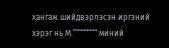хангаж шийдвэрлэсэн иргэний хэрэг нь М.”“““““““ миний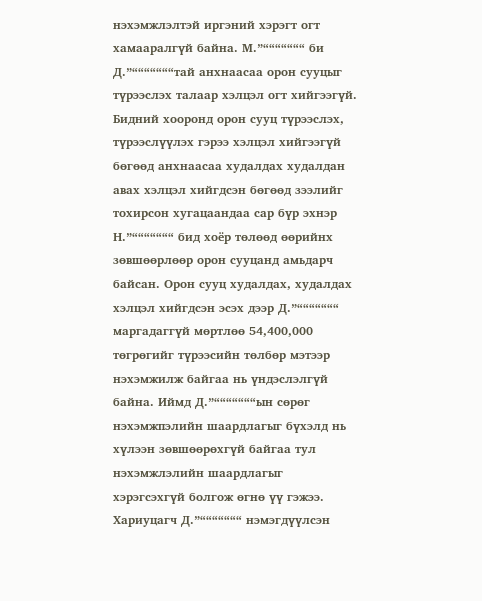нэхэмжлэлтэй иргэний хэрэгт огт хамааралгүй байна. М.”“““““““ би Д.”“““““““тай анхнаасаа орон сууцыг түрээслэх талаар хэлцэл огт хийгээгүй. Бидний хооронд орон сууц түрээслэх, түрээслүүлэх гэрээ хэлцэл хийгээгүй бөгөөд анхнаасаа худалдах худалдан авах хэлцэл хийгдсэн бөгөөд зээлийг тохирсон хугацаандаа сар бүр эхнэр Н.”“““““““ бид хоёр төлөөд өөрийнх зөвшөөрлөөр орон сууцанд амьдарч байсан. Орон сууц худалдах, худалдах хэлцэл хийгдсэн эсэх дээр Д.”“““““““ маргадаггүй мөртлөө 54,400,000 төгрөгийг түрээсийн төлбөр мэтээр нэхэмжилж байгаа нь үндэслэлгүй байна. Иймд Д.”“““““““ын сөрөг нэхэмжпэлийн шаардлагыг бүхэлд нь хүлээн зөвшөөрөхгүй байгаа тул нэхэмжлэлийн шаардлагыг хэрэгсэхгүй болгож өгнө үү гэжээ.
Хариуцагч Д.”“““““““ нэмэгдүүлсэн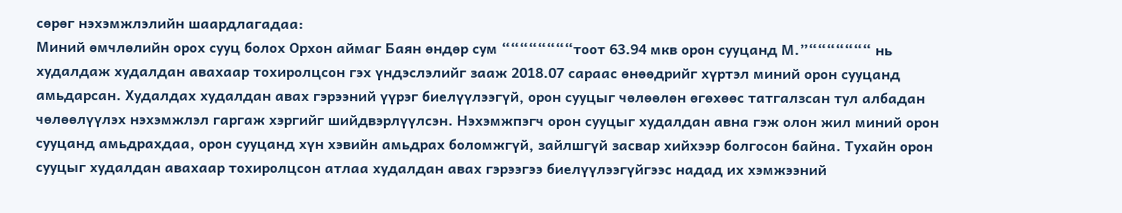сөрөг нэхэмжлэлийн шаардлагадаа:
Миний өмчлөлийн орох сууц болох Орхон аймаг Баян өндөр сум ““““““““тоот 63.94 мкв орон сууцанд М.”“““““““ нь худалдаж худалдан авахаар тохиролцсон гэх үндэслэлийг зааж 2018.07 сараас өнөөдрийг хүртэл миний орон сууцанд амьдарсан. Худалдах худалдан авах гэрээний үүрэг биелүүлээгүй, орон сууцыг чөлөөлөн өгөхөөс татгалзсан тул албадан чөлөөлүүлэх нэхэмжлэл гаргаж хэргийг шийдвэрлүүлсэн. Нэхэмжпэгч орон сууцыг худалдан авна гэж олон жил миний орон сууцанд амьдрахдаа, орон сууцанд хүн хэвийн амьдрах боломжгүй, зайлшгүй засвар хийхээр болгосон байна. Тухайн орон сууцыг худалдан авахаар тохиролцсон атлаа худалдан авах гэрээгээ биелүүлээгүйгээс надад их хэмжээний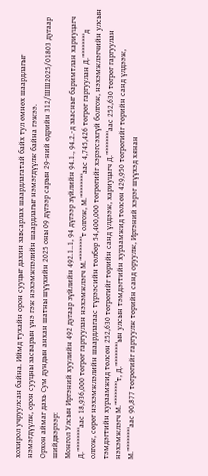хохирол учруулсан байна. Иймд тухайн орон сууцыг дахин завсарлах шаардлагатай байх тул өмнөх шаардлагыг нэмэгдүүлж, орон сууцны засварын үнэ гэж нэхэмжпэлийн шаардлагыг нэмэгдүүлж байна гэжээ.
Орхон аймаг дахь Сум дундын анхан шатны шүүхийн 2025 оны 09 дүгээр сарын 29-ний өдрийн 312/ШШ2025/01803 дугаар шийдвэрээр:
Монгол Улсын Иргэний хуулийн 492 дугаар зүйлийн 492.1..1, 94 дүгээр зүйлийн 94.1., 94.2.-д заасныг баримтлан хариуцагч Д.”“““““““аас 18,936,000 төгрөг гаргуулан нэхэмжлэгч М.”“““““““т олгож, М.”“““““““аас 4,745,426 төгрөг гаргуулан Д.”“““““““д олгож, сөрөг нэхэмжлэлийн шаардлагаас түрээсийн төлбөр 54,400,000 төгрөгийг хэрэгсэхгүй болгож, нэхэмжлэгчийн улсын тэмдэгтийн хураамжид төлсөн 252,630 төгрөгийг төрийн санд үлдээж, хариуцагч Д.”“““““““аас 252,630 төгрөг гаргуулан нэхэмжлэгч М.”“““““““т, Д.”“““““““ын улсын тэмдэгтийн хураамжид төлсөн 429,950 төгрөгийг төрийн санд үлдээж, М.”“““““““аас 90,877 төгрөгийг гаргуулж төрийн санд оруулж, Иргэний хэрэг шүүхэд хянан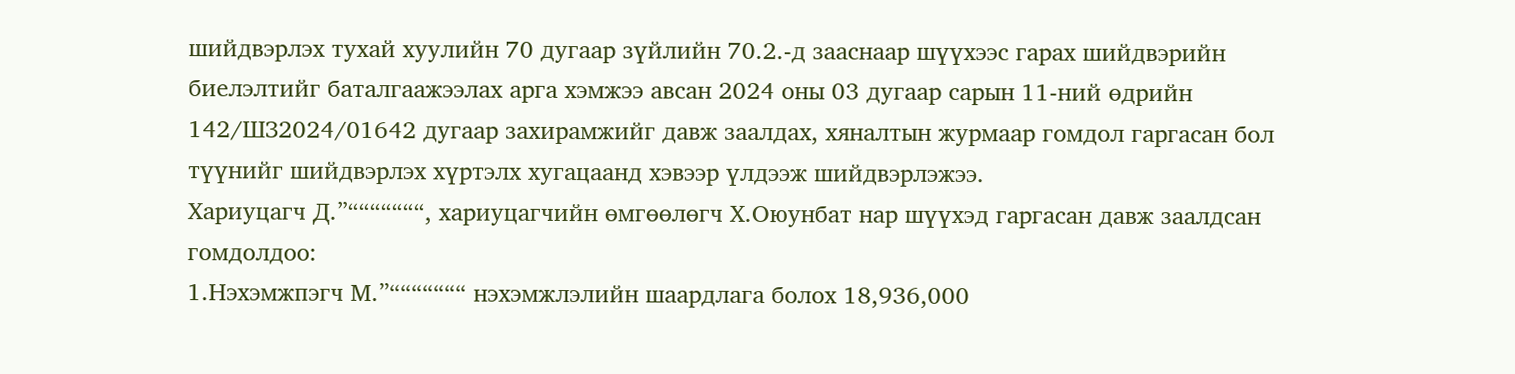шийдвэрлэх тухай хуулийн 70 дугаар зүйлийн 70.2.-д зааснаар шүүхээс гарах шийдвэрийн биелэлтийг баталгаажээлах арга хэмжээ авсан 2024 оны 03 дугаар сарын 11-ний өдрийн 142/ШЗ2024/01642 дугаар захирамжийг давж заалдах, хяналтын журмаар гомдол гаргасан бол түүнийг шийдвэрлэх хүртэлх хугацаанд хэвээр үлдээж шийдвэрлэжээ.
Хариуцагч Д.”“““““““, хариуцагчийн өмгөөлөгч Х.Оюунбат нар шүүхэд гаргасан давж заалдсан гомдолдоо:
1.Нэхэмжпэгч М.”“““““““ нэхэмжлэлийн шаардлага болох 18,936,000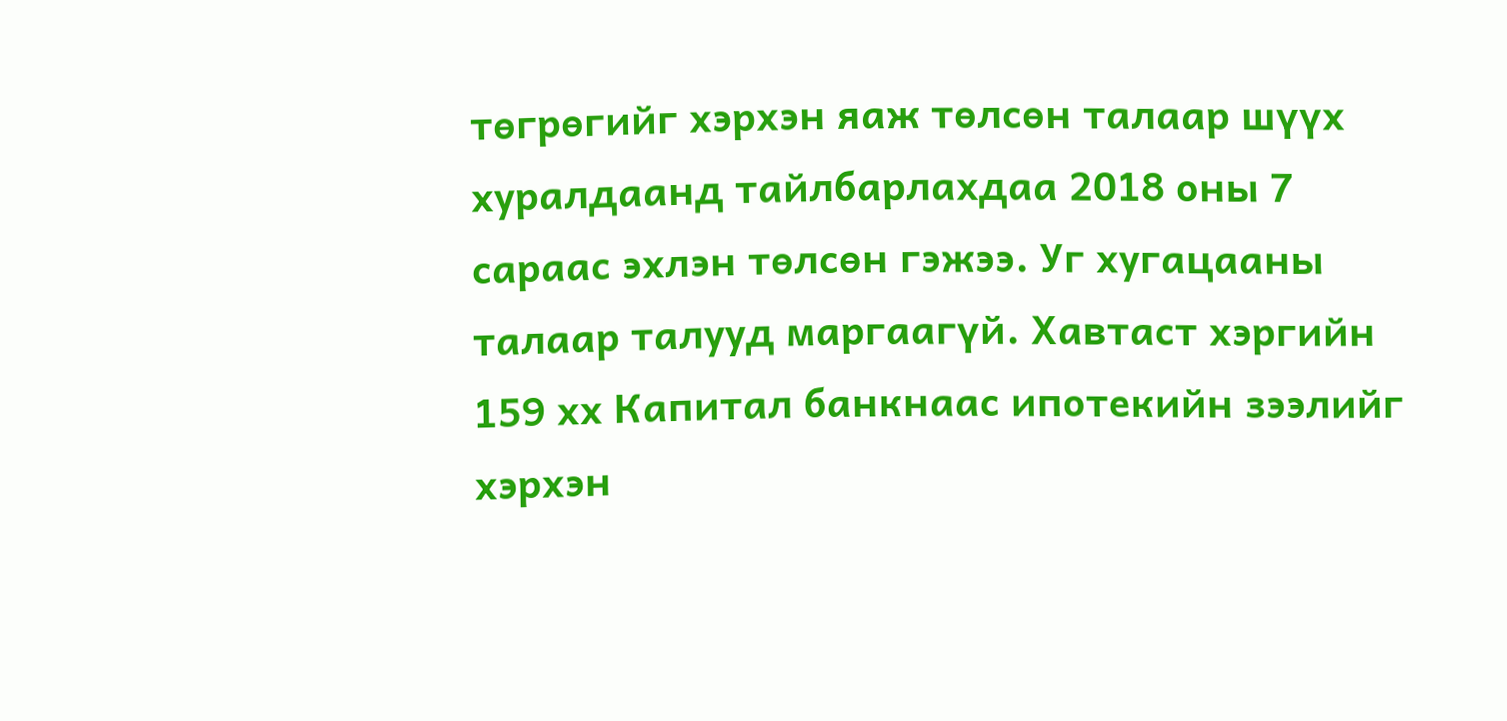төгрөгийг хэрхэн яаж төлсөн талаар шүүх хуралдаанд тайлбарлахдаа 2018 оны 7 сараас эхлэн төлсөн гэжээ. Уг хугацааны талаар талууд маргаагүй. Хавтаст хэргийн 159 хх Капитал банкнаас ипотекийн зээлийг хэрхэн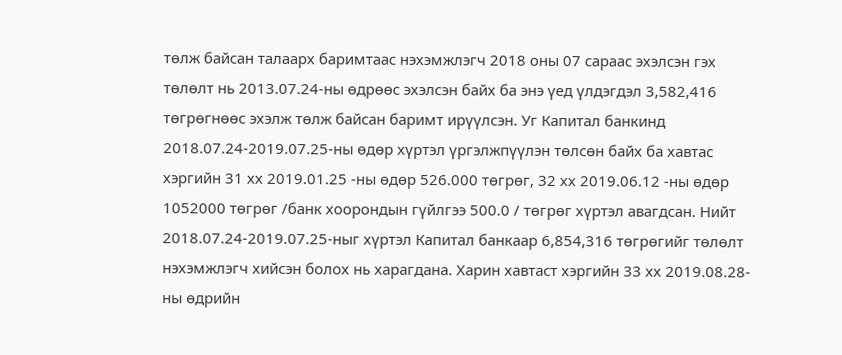төлж байсан талаарх баримтаас нэхэмжлэгч 2018 оны 07 сараас эхэлсэн гэх төлөлт нь 2013.07.24-ны өдрөөс эхэлсэн байх ба энэ үед үлдэгдэл 3,582,416 төгрөгнөөс эхэлж төлж байсан баримт ирүүлсэн. Уг Капитал банкинд 2018.07.24-2019.07.25-ны өдөр хүртэл үргэлжпүүлэн төлсөн байх ба хавтас хэргийн 31 хх 2019.01.25 -ны өдөр 526.000 төгрөг, 32 хх 2019.06.12 -ны өдөр 1052000 төгрөг /банк хоорондын гүйлгээ 500.0 / төгрөг хүртэл авагдсан. Нийт 2018.07.24-2019.07.25-ныг хүртэл Капитал банкаар 6,854,316 төгрөгийг төлөлт нэхэмжлэгч хийсэн болох нь харагдана. Харин хавтаст хэргийн 33 хх 2019.08.28-ны өдрийн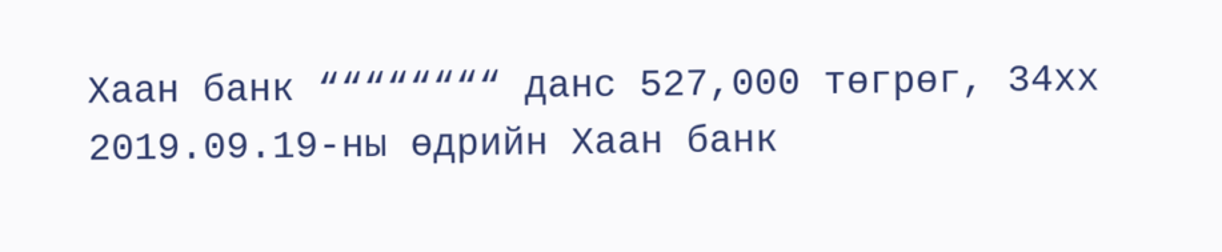Хаан банк ““““““““ данс 527,000 төгрөг, 34хх 2019.09.19-ны өдрийн Хаан банк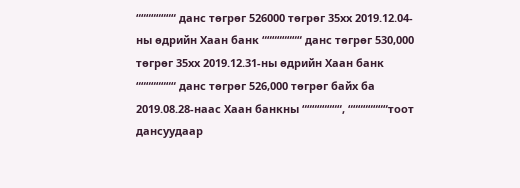““““““““ данс төгрөг 526000 төгрөг 35хх 2019.12.04-ны өдрийн Хаан банк ““““““““ данс төгрөг 530,000 төгрөг 35хх 2019.12.31-ны өдрийн Хаан банк ““““““““ данс төгрөг 526,000 төгрөг байх ба 2019.08.28-наас Хаан банкны ““““““““, ““““““““тоот дансуудаар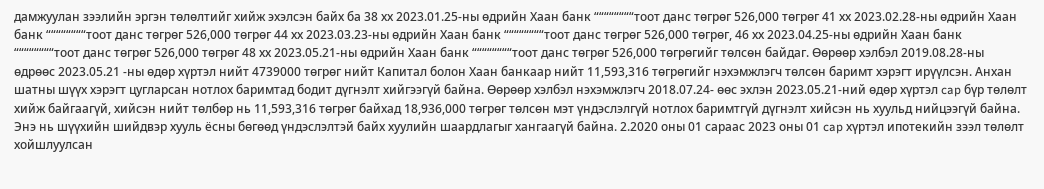дамжуулан зээлийн эргэн төлөлтийг хийж эхэлсэн байх ба 38 хх 2023.01.25-ны өдрийн Хаан банк ““““““““тоот данс төгрөг 526,000 төгрөг 41 хх 2023.02.28-ны өдрийн Хаан банк ““““““““тоот данс төгрөг 526,000 төгрөг 44 хх 2023.03.23-ны өдрийн Хаан банк ““““““““тоот данс төгрөг 526,000 төгрөг, 46 хх 2023.04.25-ны өдрийн Хаан банк ““““““““тоот данс төгрөг 526,000 төгрөг 48 хх 2023.05.21-ны өдрийн Хаан банк ““““““““тоот данс төгрөг 526,000 төгрөгийг төлсөн байдаг. Өөрөөр хэлбэл 2019.08.28-ны өдрөөс 2023.05.21 -ны өдөр хүртэл нийт 4739000 төгрөг нийт Капитал болон Хаан банкаар нийт 11,593,316 төгрөгийг нэхэмжлэгч төлсөн баримт хэрэгт ирүүлсэн. Анхан шатны шүүх хэрэгт цугларсан нотлох баримтад бодит дүгнэлт хийгээгүй байна. Өөрөөр хэлбэл нэхэмжлэгч 2018.07.24- өөс эхлэн 2023.05.21-ний өдөр хүртэл cap бүр төлөлт хийж байгаагүй, хийсэн нийт төлбөр нь 11,593,316 төгрөг байхад 18,936,000 төгрөг төлсөн мэт үндэслэлгүй нотлох баримтгүй дүгнэлт хийсэн нь хуульд нийцээгүй байна. Энэ нь шүүхийн шийдвэр хууль ёсны бөгөөд үндэслэлтэй байх хуулийн шаардлагыг хангаагүй байна. 2.2020 оны 01 сараас 2023 оны 01 cap хүртэл ипотекийн зээл төлөлт хойшлуулсан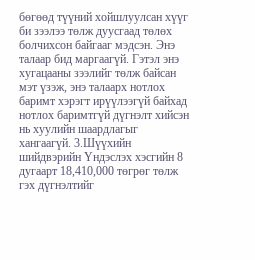бөгөөд түүний хойшлуулсан хүүг би зээлээ төлж дуусгаад төлөх болчихсон байгааг мэдсэн. Энэ талаар бид маргаагүй. Гэтэл энэ хугацааны зээлийг төлж байсан мэт үзэж, энэ талаарх нотлох баримт хэрэгт ирүүлээгүй байхад нотлох баримтгүй дүгнэлт хийсэн нь хуулийн шаардлагыг хангаагүй. 3.Шүүхийн шийдвэрийн Үндэслэх хэсгийн 8 дугаарт 18,410,000 төгрөг төлж гэх дүгнэлтийг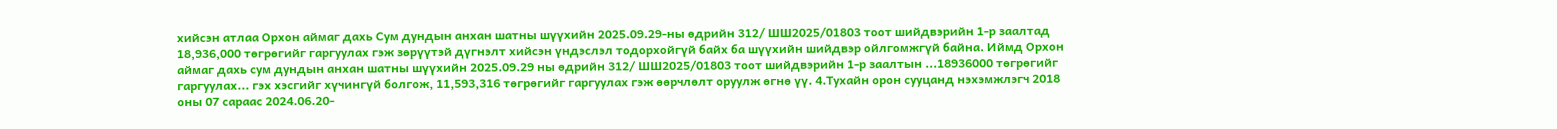хийсэн атлаа Орхон аймаг дахь Сум дундын анхан шатны шүүхийн 2025.09.29-ны өдрийн 312/ ШШ2025/01803 тоот шийдвэрийн 1-р заалтад 18,936,000 төгрөгийг гаргуулах гэж зөрүүтэй дүгнэлт хийсэн үндэслэл тодорхойгүй байх ба шүүхийн шийдвэр ойлгомжгүй байна. Иймд Орхон аймаг дахь сум дундын анхан шатны шүүхийн 2025.09.29 ны өдрийн 312/ ШШ2025/01803 тоот шийдвэрийн 1-р заалтын ...18936000 төгрөгийг гаргуулах... гэх хэсгийг хүчингүй болгож, 11,593,316 төгрөгийг гаргуулах гэж өөрчлөлт оруулж өгнө үү. 4.Тухайн орон сууцанд нэхэмжлэгч 2018 оны 07 сараас 2024.06.20-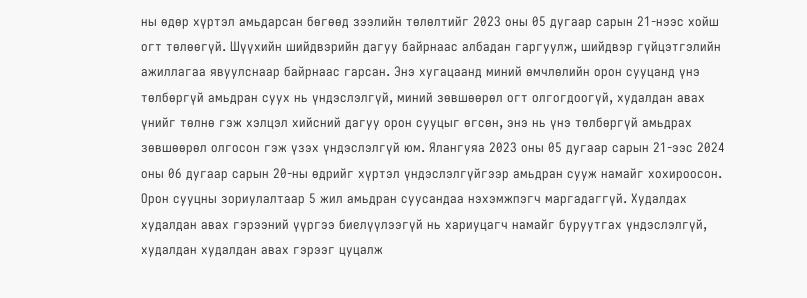ны өдөр хүртэл амьдарсан бөгөөд зээлийн төлөлтийг 2023 оны 05 дугаар сарын 21-нээс хойш огт төлөөгүй. Шүүхийн шийдвэрийн дагуу байрнаас албадан гаргуулж, шийдвэр гүйцэтгэлийн ажиллагаа явуулснаар байрнаас гарсан. Энэ хугацаанд миний өмчлөлийн орон сууцанд үнэ төлбөргүй амьдран суух нь үндэслэлгүй, миний зөвшөөрөл огт олгогдоогүй, худалдан авах үнийг төлнө гэж хэлцэл хийсний дагуу орон сууцыг өгсөн, энэ нь үнэ төлбөргүй амьдрах зөвшөөрөл олгосон гэж үзэх үндэслэлгүй юм. Ялангуяа 2023 оны 05 дугаар сарын 21-ээс 2024 оны 06 дугаар сарын 20-ны өдрийг хүртэл үндэслэлгүйгээр амьдран сууж намайг хохироосон. Орон сууцны зориулалтаар 5 жил амьдран суусандаа нэхэмжпэгч маргадаггүй. Худалдах худалдан авах гэрээний үүргээ биелүүлээгүй нь хариуцагч намайг буруутгах үндэслэлгүй, худалдан худалдан авах гэрээг цуцалж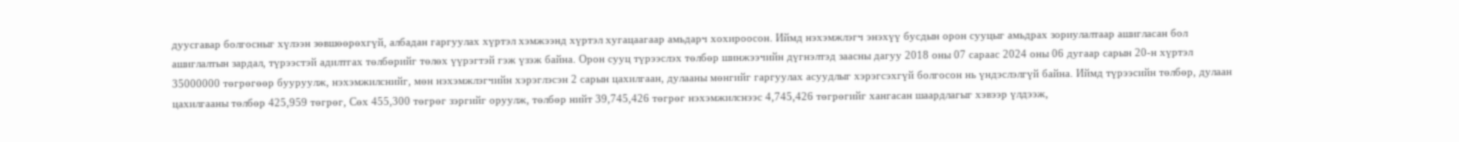дуусгавар болгосныг хүлээн зөвшөөрөхгүй, албадан гаргуулах хүртэл хэмжээнд хүртэл хугацаагаар амьдарч хохироосон. Иймд нэхэмжлэгч энэхүү бусдын орон сууцыг амьдрах зориулалтаар ашигласан бол ашиглалтын зардал, түрээстэй адилтгах төлбөрийг төлөх үүрэгтэй гэж үзэж байна. Орон сууц түрээслэх төлбөр шинжээчийн дүгнэлтэд заасны дагуу 2018 оны 07 сараас 2024 оны 06 дугаар сарын 20-н хүртэл 35000000 төгрөгөөр бууруулж, нэхэмжилснийг, мөн нэхэмжлэгчийн хэрэглэсэн 2 сарын цахилгаан, дулааны мөнгийг гаргуулах асуудлыг хэрэгсэхгүй болгосон нь үндэслэлгүй байна. Иймд түрээсийн төлбөр, дулаан цахилгааны төлбөр 425,959 төгрөг, Сөх 455,300 төгрөг зэргийг оруулж, төлбөр нийт 39,745,426 төгрөг нэхэмжилснээс 4,745,426 төгрөгийг хангасан шаардлагыг хэвээр үлдээж,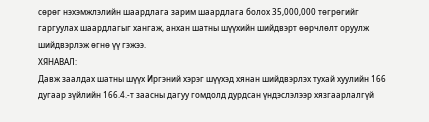сөрөг нэхэмжлэлийн шаардлага зарим шаардлага болох 35,000,000 төгрөгийг гаргуулах шаардлагыг хангаж, анхан шатны шүүхийн шийдвэрт өөрчлөлт оруулж шийдвэрлэж өгнө үү гэжээ.
ХЯНАВАЛ:
Давж заалдах шатны шүүх Иргэний хэрэг шүүхэд хянан шийдвэрлэх тухай хуулийн 166 дугаар зүйлийн 166.4.-т заасны дагуу гомдолд дурдсан үндэслэлээр хязгаарлалгүй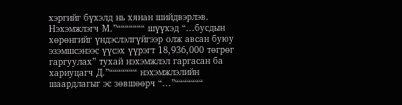хэргийг бүхэлд нь хянан шийдвэрлэв.
Нэхэмжлэгч М.”“““““““ шүүхэд “...бусдын хөрөнгийг үндэслэлгүйгээр олж авсан буюу эзэмшсэнээс үүсэх үүрэгт 18,936,000 төгрөг гаргуулах” тухай нэхэмжлэл гаргасан ба хариуцагч Д.”“““““““ нэхэмжлэлийн шаардлагыг эс зөвшөөрч “...”“““““““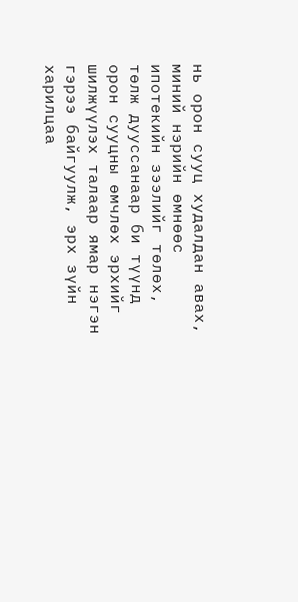нь орон сууц худалдан авах, миний нэрийн өмнөөс ипотекийн зээлийг төлөх, төлж дууссанаар би түүнд орон сууцны өмчлөх эрхийг шилжүүлэх талаар ямар нэгэн гэрээ байгуулж, эрх зүйн харилцаа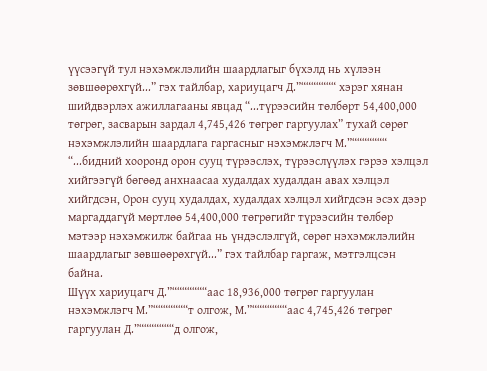үүсээгүй тул нэхэмжлэлийн шаардлагыг бүхэлд нь хүлээн зөвшөөрөхгүй...” гэх тайлбар, хариуцагч Д.”“““““““ хэрэг хянан шийдвэрлэх ажиллагааны явцад “...түрээсийн төлбөрт 54,400,000 төгрөг, засварын зардал 4,745,426 төгрөг гаргуулах” тухай сөрөг нэхэмжлэлийн шаардлага гаргасныг нэхэмжлэгч М.”“““““““ “...бидний хооронд орон сууц түрээслэх, түрээслүүлэх гэрээ хэлцэл хийгээгүй бөгөөд анхнаасаа худалдах худалдан авах хэлцэл хийгдсэн, Орон сууц худалдах, худалдах хэлцэл хийгдсэн эсэх дээр маргаддагүй мөртлөө 54,400,000 төгрөгийг түрээсийн төлбөр мэтээр нэхэмжилж байгаа нь үндэслэлгүй, сөрөг нэхэмжлэлийн шаардлагыг зөвшөөрөхгүй...” гэх тайлбар гаргаж, мэтгэлцсэн байна.
Шүүх хариуцагч Д.”“““““““аас 18,936,000 төгрөг гаргуулан нэхэмжлэгч М.”“““““““т олгож, М.”“““““““аас 4,745,426 төгрөг гаргуулан Д.”“““““““д олгож,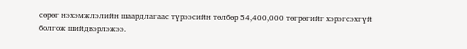сөрөг нэхэмжлэлийн шаардлагаас түрээсийн төлбөр 54,400,000 төгрөгийг хэрэгсэхгүй болгож шийдвэрлэжээ.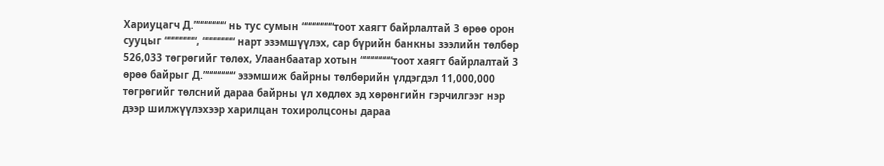Хариуцагч Д.”“““““““ нь тус сумын ““““““““тоот хаягт байрлалтай 3 өрөө орон сууцыг ““““““““, ““““““““ нарт эзэмшүүлэх, сар бүрийн банкны зээлийн төлбөр 526,033 төгрөгийг төлөх, Улаанбаатар хотын ““““““““тоот хаягт байрлалтай 3 өрөө байрыг Д.”“““““““ эзэмшиж байрны төлбөрийн үлдэгдэл 11,000,000 төгрөгийг төлсний дараа байрны үл хөдлөх эд хөрөнгийн гэрчилгээг нэр дээр шилжүүлэхээр харилцан тохиролцсоны дараа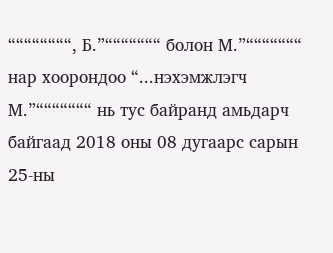““““““““, Б.”“““““““ болон М.”“““““““ нар хоорондоо “...нэхэмжлэгч М.”“““““““ нь тус байранд амьдарч байгаад 2018 оны 08 дугаарс сарын 25-ны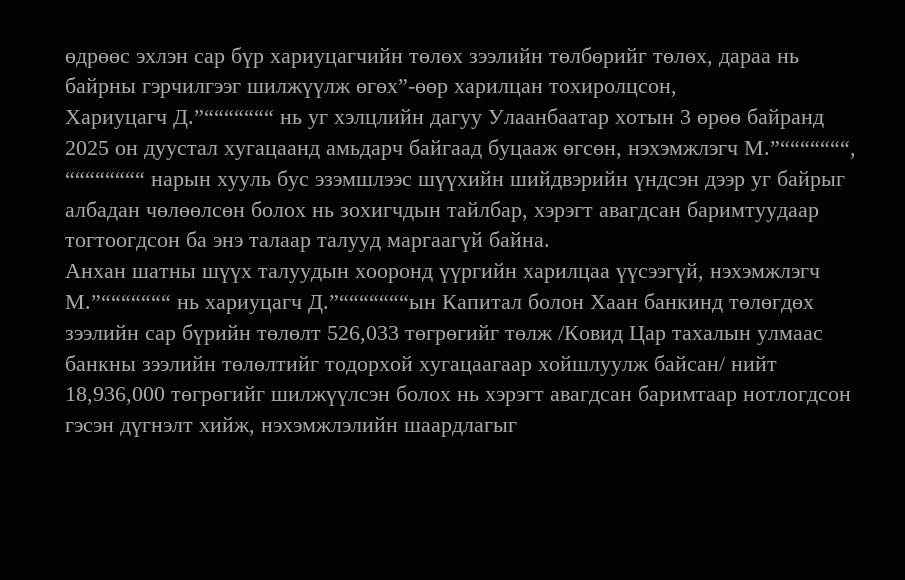өдрөөс эхлэн сар бүр хариуцагчийн төлөх зээлийн төлбөрийг төлөх, дараа нь байрны гэрчилгээг шилжүүлж өгөх”-өөр харилцан тохиролцсон,
Хариуцагч Д.”“““““““ нь уг хэлцлийн дагуу Улаанбаатар хотын 3 өрөө байранд 2025 он дуустал хугацаанд амьдарч байгаад буцааж өгсөн, нэхэмжлэгч М.”“““““““, ““““““““ нарын хууль бус эзэмшлээс шүүхийн шийдвэрийн үндсэн дээр уг байрыг албадан чөлөөлсөн болох нь зохигчдын тайлбар, хэрэгт авагдсан баримтуудаар тогтоогдсон ба энэ талаар талууд маргаагүй байна.
Анхан шатны шүүх талуудын хооронд үүргийн харилцаа үүсээгүй, нэхэмжлэгч М.”“““““““ нь хариуцагч Д.”“““““““ын Капитал болон Хаан банкинд төлөгдөх зээлийн сар бүрийн төлөлт 526,033 төгрөгийг төлж /Ковид Цар тахалын улмаас банкны зээлийн төлөлтийг тодорхой хугацаагаар хойшлуулж байсан/ нийт 18,936,000 төгрөгийг шилжүүлсэн болох нь хэрэгт авагдсан баримтаар нотлогдсон гэсэн дүгнэлт хийж, нэхэмжлэлийн шаардлагыг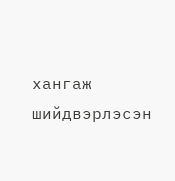хангаж шийдвэрлэсэн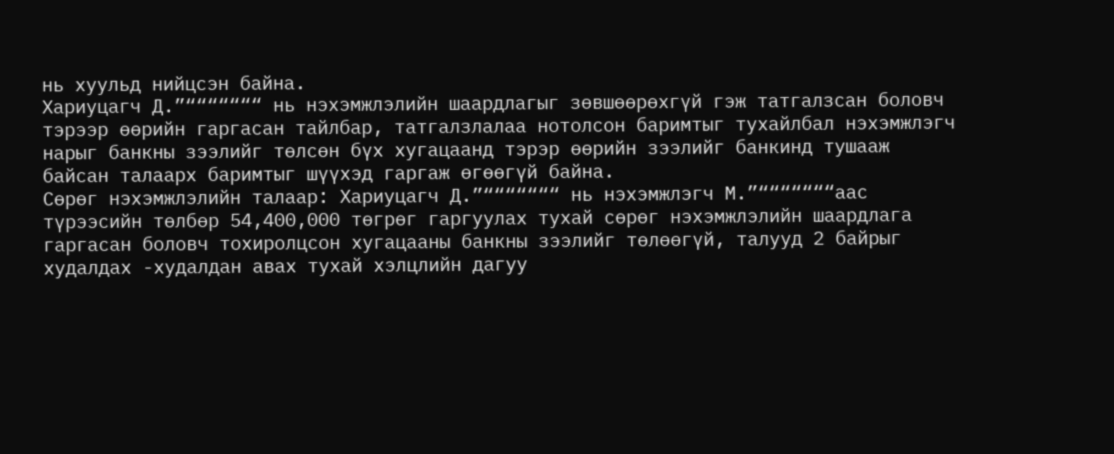нь хуульд нийцсэн байна.
Хариуцагч Д.”“““““““ нь нэхэмжлэлийн шаардлагыг зөвшөөрөхгүй гэж татгалзсан боловч тэрээр өөрийн гаргасан тайлбар, татгалзлалаа нотолсон баримтыг тухайлбал нэхэмжлэгч нарыг банкны зээлийг төлсөн бүх хугацаанд тэрэр өөрийн зээлийг банкинд тушааж байсан талаарх баримтыг шүүхэд гаргаж өгөөгүй байна.
Сөрөг нэхэмжлэлийн талаар: Хариуцагч Д.”“““““““ нь нэхэмжлэгч М.”“““““““аас түрээсийн төлбөр 54,400,000 төгрөг гаргуулах тухай сөрөг нэхэмжлэлийн шаардлага гаргасан боловч тохиролцсон хугацааны банкны зээлийг төлөөгүй, талууд 2 байрыг худалдах -худалдан авах тухай хэлцлийн дагуу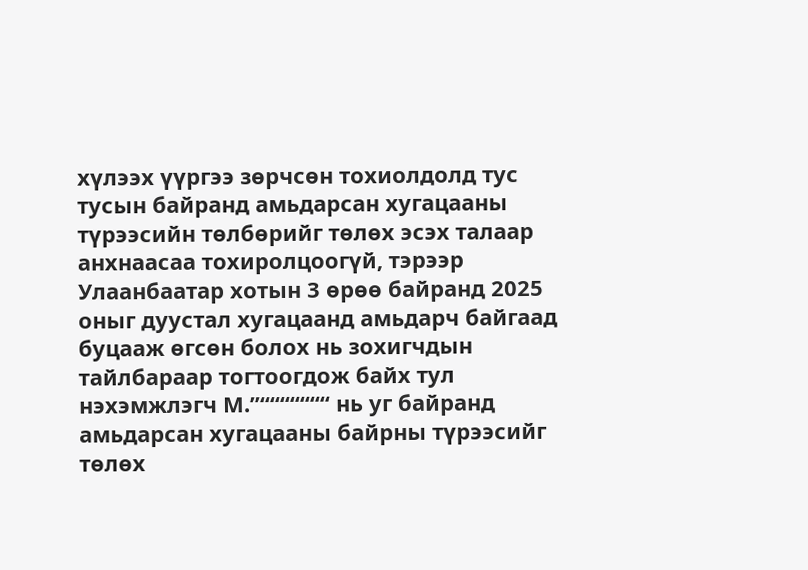хүлээх үүргээ зөрчсөн тохиолдолд тус тусын байранд амьдарсан хугацааны түрээсийн төлбөрийг төлөх эсэх талаар анхнаасаа тохиролцоогүй, тэрээр Улаанбаатар хотын 3 өрөө байранд 2025 оныг дуустал хугацаанд амьдарч байгаад буцааж өгсөн болох нь зохигчдын тайлбараар тогтоогдож байх тул нэхэмжлэгч М.”“““““““ нь уг байранд амьдарсан хугацааны байрны түрээсийг төлөх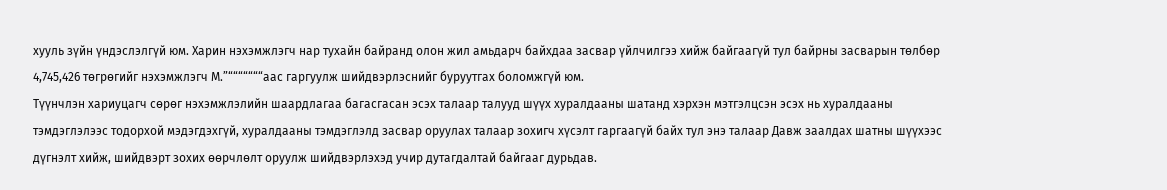хууль зүйн үндэслэлгүй юм. Харин нэхэмжлэгч нар тухайн байранд олон жил амьдарч байхдаа засвар үйлчилгээ хийж байгаагүй тул байрны засварын төлбөр 4,745,426 төгрөгийг нэхэмжлэгч М.”“““““““аас гаргуулж шийдвэрлэснийг буруутгах боломжгүй юм.
Түүнчлэн хариуцагч сөрөг нэхэмжлэлийн шаардлагаа багасгасан эсэх талаар талууд шүүх хуралдааны шатанд хэрхэн мэтгэлцсэн эсэх нь хуралдааны тэмдэглэлээс тодорхой мэдэгдэхгүй, хуралдааны тэмдэглэлд засвар оруулах талаар зохигч хүсэлт гаргаагүй байх тул энэ талаар Давж заалдах шатны шүүхээс дүгнэлт хийж, шийдвэрт зохих өөрчлөлт оруулж шийдвэрлэхэд учир дутагдалтай байгааг дурьдав.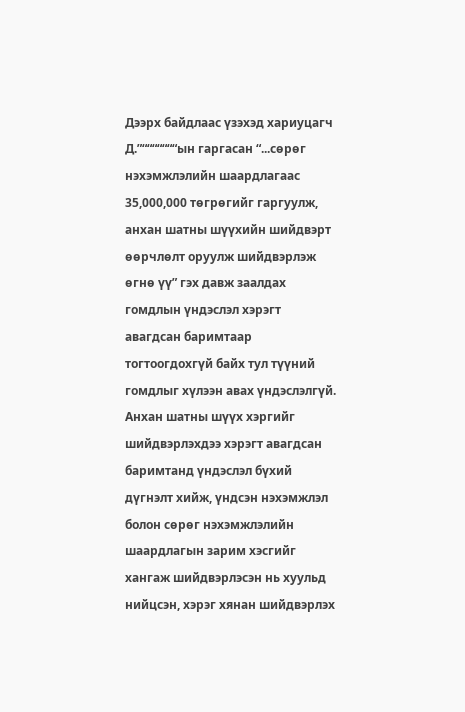Дээрх байдлаас үзэхэд хариуцагч Д.”“““““““ын гаргасан “...сөрөг нэхэмжлэлийн шаардлагаас 35,000,000 төгрөгийг гаргуулж, анхан шатны шүүхийн шийдвэрт өөрчлөлт оруулж шийдвэрлэж өгнө үү” гэх давж заалдах гомдлын үндэслэл хэрэгт авагдсан баримтаар тогтоогдохгүй байх тул түүний гомдлыг хүлээн авах үндэслэлгүй.
Анхан шатны шүүх хэргийг шийдвэрлэхдээ хэрэгт авагдсан баримтанд үндэслэл бүхий дүгнэлт хийж, үндсэн нэхэмжлэл болон сөрөг нэхэмжлэлийн шаардлагын зарим хэсгийг хангаж шийдвэрлэсэн нь хуульд нийцсэн, хэрэг хянан шийдвэрлэх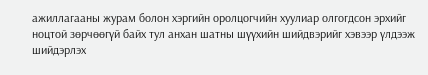ажиллагааны журам болон хэргийн оролцогчийн хуулиар олгогдсон эрхийг ноцтой зөрчөөгүй байх тул анхан шатны шүүхийн шийдвэрийг хэвээр үлдээж шийдэрлэх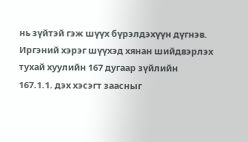нь зүйтэй гэж шүүх бүрэлдэхүүн дүгнэв.
Иргэний хэрэг шүүхэд хянан шийдвэрлэх тухай хуулийн 167 дугаар зүйлийн 167.1.1. дэх хэсэгт заасныг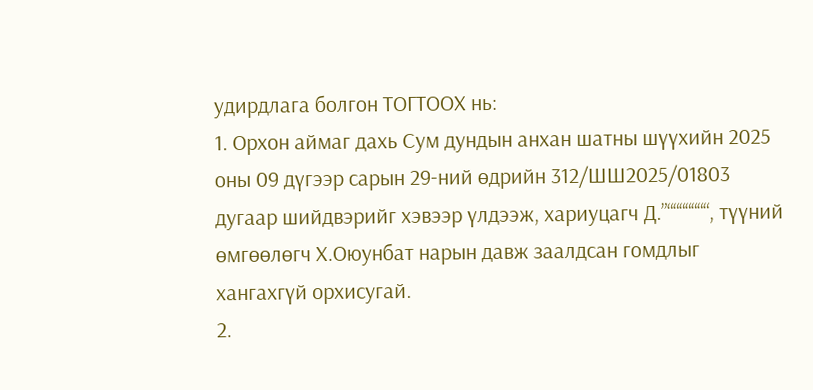удирдлага болгон ТОГТООХ нь:
1. Орхон аймаг дахь Сум дундын анхан шатны шүүхийн 2025 оны 09 дүгээр сарын 29-ний өдрийн 312/ШШ2025/01803 дугаар шийдвэрийг хэвээр үлдээж, хариуцагч Д.”“““““““, түүний өмгөөлөгч Х.Оюунбат нарын давж заалдсан гомдлыг хангахгүй орхисугай.
2.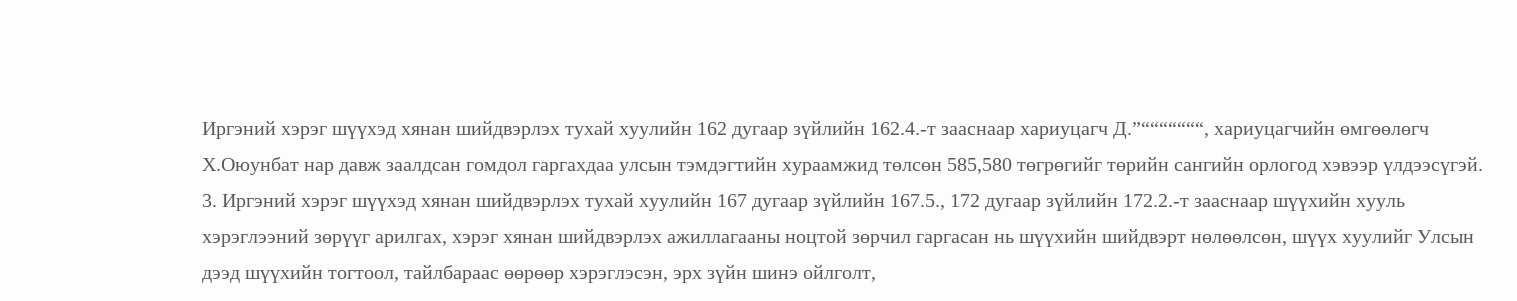Иргэний хэрэг шүүхэд хянан шийдвэрлэх тухай хуулийн 162 дугаар зүйлийн 162.4.-т зааснаар хариуцагч Д.”“““““““, хариуцагчийн өмгөөлөгч Х.Оюунбат нар давж заалдсан гомдол гаргахдаа улсын тэмдэгтийн хураамжид төлсөн 585,580 төгрөгийг төрийн сангийн орлогод хэвээр үлдээсүгэй.
3. Иргэний хэрэг шүүхэд хянан шийдвэрлэх тухай хуулийн 167 дугаар зүйлийн 167.5., 172 дугаар зүйлийн 172.2.-т зааснаар шүүхийн хууль хэрэглээний зөрүүг арилгах, хэрэг хянан шийдвэрлэх ажиллагааны ноцтой зөрчил гаргасан нь шүүхийн шийдвэрт нөлөөлсөн, шүүх хуулийг Улсын дээд шүүхийн тогтоол, тайлбараас өөрөөр хэрэглэсэн, эрх зүйн шинэ ойлголт,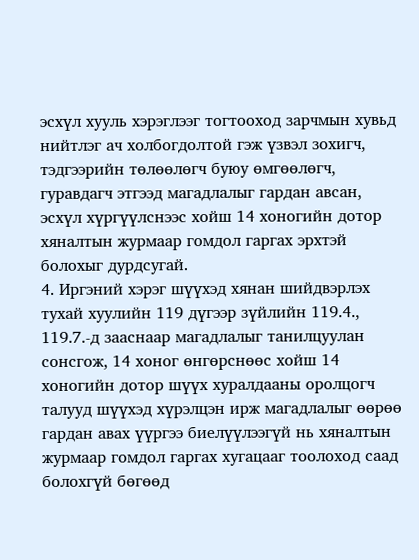эсхүл хууль хэрэглээг тогтооход зарчмын хувьд нийтлэг ач холбогдолтой гэж үзвэл зохигч, тэдгээрийн төлөөлөгч буюу өмгөөлөгч, гуравдагч этгээд магадлалыг гардан авсан, эсхүл хүргүүлснээс хойш 14 хоногийн дотор хяналтын журмаар гомдол гаргах эрхтэй болохыг дурдсугай.
4. Иргэний хэрэг шүүхэд хянан шийдвэрлэх тухай хуулийн 119 дүгээр зүйлийн 119.4., 119.7.-д зааснаар магадлалыг танилцуулан сонсгож, 14 хоног өнгөрснөөс хойш 14 хоногийн дотор шүүх хуралдааны оролцогч талууд шүүхэд хүрэлцэн ирж магадлалыг өөрөө гардан авах үүргээ биелүүлээгүй нь хяналтын журмаар гомдол гаргах хугацааг тоолоход саад болохгүй бөгөөд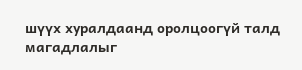шүүх хуралдаанд оролцоогүй талд магадлалыг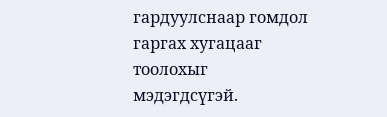гардуулснаар гомдол гаргах хугацааг тоолохыг мэдэгдсүгэй.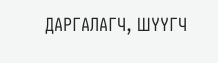ДАРГАЛАГЧ, ШҮҮГЧ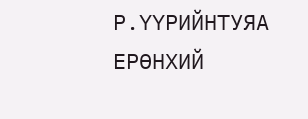Р.ҮҮРИЙНТУЯА
ЕРӨНХИЙ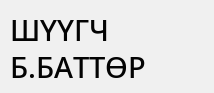ШҮҮГЧ Б.БАТТӨР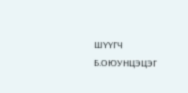ШҮҮГЧ Б.ОЮУНЦЭЦЭГ